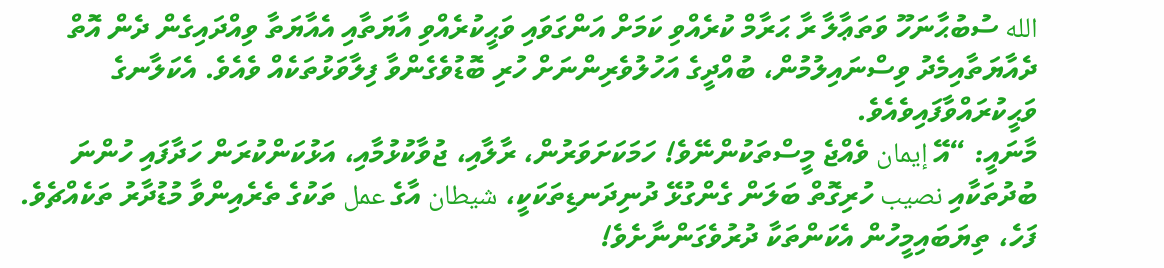الله ސުބުޙާނަހޫ ވަތަޢާލާ ރާ ޙަރާމް ކުރެއްވި ކަމަށް އަންގަވައި ވަޙީކުރެއްވި އާޔަތާއި އެއާޔަތާ ވިއްދައިގެން ދެން އޮތް ދެއާޔަތާއިމެދު ވިސްނައިލުމުން، ބުއްދީގެ އަހުލުވެރިންނަށް ހުރި ބޮޑުވެގެންވާ ފިލާވަޅުތަކެއް ވެއެވެ. އެކަލާނގެ ވަޙީކުރައްވާފައިވެއެވެ.
މާނައީ: “އޭ إيمان ވެއްޖެ މީސްތަކުންނޭވެ! ހަމަކަށަވަރުން، ރާލާއި، ޖުވާކުޅުމާއި، އަޅުކަންކުރަން ހަދާފައި ހުންނަ ބުދުތަކާއި نصيب ހުރިގޮތް ބަލަން ގެންގުޅޭ ދުނިދަނޑިތަކަކީ، شيطان އާގެ عمل ތަކުގެ ތެރެއިންވާ މުޑުދާރު ތަކެއްޗެވެ. ފަހެ، ތިޔަބައިމީހުން އެކަންތަކާ ދުރުވެގަންނާށެވެ!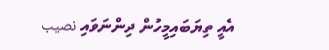އެއީ ތިޔަބައިމީހުން ދިންނަވައި نصيب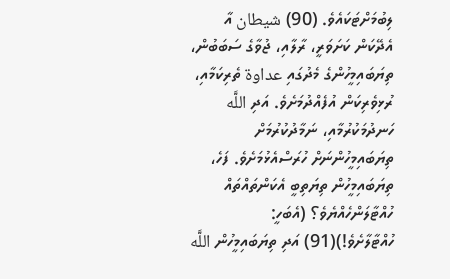ލިބުމަށްޓަކައެވެ. (90) شيطان އާ އެދޭކަން ކަށަވަރީ، ރާލާއި، ޖުވާގެ ސަބަބުން، ތިޔަބައިމީހުންގެ މެދުގައި عداوة ތެރިކަމާއި، ރުޅިވެރިކަން އުފެއްދުމަށެވެ. އަދި اللَّه ހަނދުމަކުރުމާއި، ނަމާދުކުރުމަށް ތިޔަބައިމީހުންނަށް ހުރަސްއެޅުމަށެވެ. ފަހެ، ތިޔަބައިމީހުން ތިޔަތިބީ އެކަންތައްތައް ހުއްޓާލަންހެއްޔެވެ؟ (އެބަހީ: ހުއްޓާލާށެވެ!)(91) އަދި ތިޔަބައިމީހުން اللَّه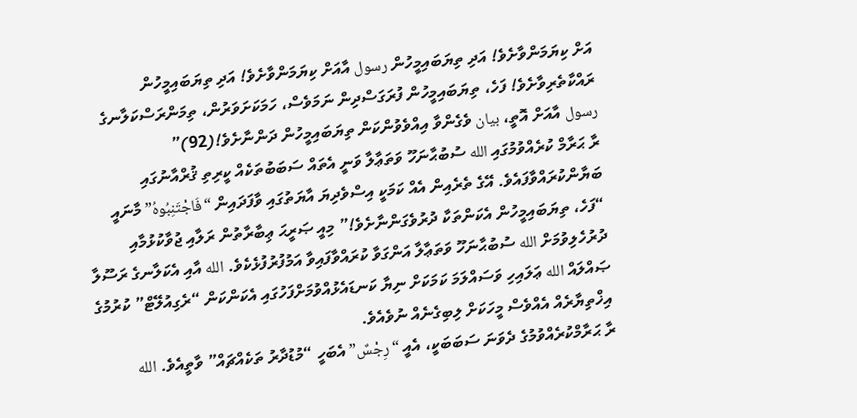އަށް ކިޔަމަންވާށެވެ! އަދި ތިޔަބައިމީހުން رسول އާއަށް ކިޔަމަންވާށެވެ! އަދި ތިޔަބައިމީހުން ރައްކާތެރިވާށެވެ! ފަހެ، ތިޔަބައިމީހުން ފުރަގަސްދިން ނަމަވެސް، ހަމަކަށަވަރުން، ތިމަންރަސްކަލާނގެ رسول އާއަށް އޮތީ، بيان ވެގެންވާ އިއްވެވުންކަން ތިޔަބައިމީހުން ދަންނާށެވެ!(92)”
ރާ ޙަރާމް ކުރެއްވުމުގައި الله ސުބުޙާނަހޫ ވަތަޢާލާ ވަނީ އެތައް ސަބަބުތަކެއް ކީރިތި ޤުރްއާނުގައި ބަޔާންކުރައްވާފައެވެ. އޭގެ ތެރެއިން އެއް ކަމަކީ އިސްވެދިޔަ އާޔަތުގައި ވާފަދައިން “فَاجْتَنِبُوهُ” މާނައީ “ފަހެ، ތިޔަބައިމީހުން އެކަންތަކާ ދުރުވެގަންނާށެވެ!” މިއީ ޞަރީޙަ ޢިބާރާތުން ރަލާއި ޖުވާކުޅުމާއި ދުރުހެލިވުމަށް الله ސުބުޙާނަހޫ ވަތަޢާލާ އަންގަވާ ކުރައްވާފައިވާ އަމުފުރުފުޅެކެވެ. الله އާއި އެކަލާނގެ ރަސޫލާ ޞައްލައް الله ޢަލައިހި ވަސައްލަމަ ކަމަކަށް ނިޔާ ކަނޑައެޅުއްވުމަށްފަހުގައި އެކަންކަން “ރެގިއުލޭޓް” ކުރުމުގެ އިޚްތިޔާރެއް އެއްވެސް މީހަކަށް ލިބިގެނެއް ނުވެއެވެ.
ރާ ޙަރާމްކުރެއްވުމުގެ ދެވަނަ ސަބަބަކީ، އެއީ “رِجْسٌ” އެބަހީ “މުޑުދާރު ތަކެއްޗައް” ވާތީއެވެ. الله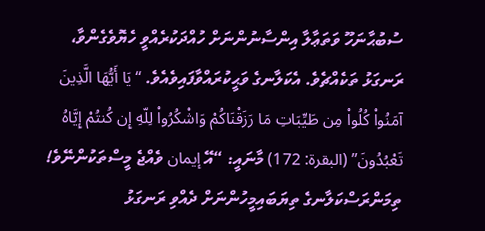ސުބުޙާނަހޫ ވަތަޢާލާ އިންސާނުންނަށް ހުއްދަކުރެއްވީ ހެޔޮވެގެންވާ، ރަނގަޅު ތަކެއްޗެވެ. އެކަލާނގެ ވަޙީކުރައްވާފައިވެއެވެ. “يَا أَيُّهَا الَّذِينَ آمَنُواْ كُلُواْ مِن طَيِّبَاتِ مَا رَزَقْنَاكُمْ وَاشْكُرُواْ لِلّهِ إِن كُنتُمْ إِيَّاهُ تَعْبُدُونَ” (البقرة: 172) މާނައީ: “އޭ إيمان ވެއްޖެ މީސްތަކުންނޭވެ! ތިމަންރަސްކަލާނގެ ތިޔަބައިމީހުންނަށް ދެއްވި ރަނގަޅު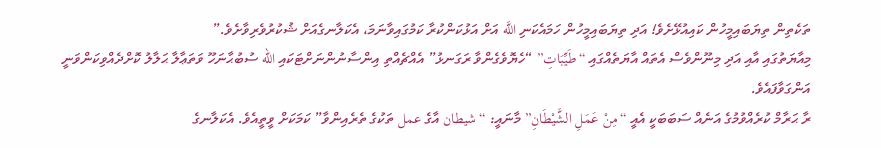ތަކެތިން ތިޔަބައިމީހުން ކައިއުޅޭށެވެ! އަދި ތިޔަބައިމީހުން ހަމައެކަނި اللَّه އަށް އަޅުކަންކުރާ ކަމުގައިވާނަމަ، އެކަލާނގެއަށް ޝުކުރުވެރިވާށެވެ.”
މިއާޔަތުގައި އާއި އަދި މިނޫންވެސް އެތައް އާޔަތެއްގައި “طَيِّبَاتِ” “ހެޔޮވެގެންވާ ރަގަނޅު” އެއްޗެއްތި އިންސާނުންނަށްޓަކައި الله ސުބުޙާނަހޫ ވަތަޢާލާ ޙަލާލު ކޮށްދެއްވިކަންވަނީ އަންގަވާފައެވެ.
ރާ ޙަރާމް ކުރެއްވުމުގެ އަނެއް ސަބަބަކީ އެއީ “مِنْ عَمَلِ الشَّيْطَانِ” މާނައީ: “شيطان އާގެ عمل ތަކުގެ ތެރެއިންވާ” ކަމަކަށް ވީތީއެވެ. އެކަލާނގެ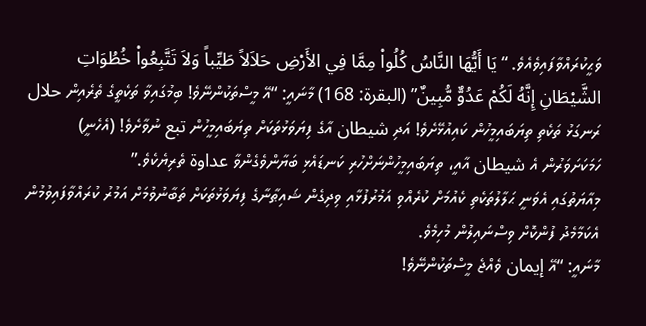ވަޙީކުރައްވާފައިވެއެވެ. “يَا أَيُّهَا النَّاسُ كُلُواْ مِمَّا فِي الأَرْضِ حَلاَلاً طَيِّباً وَلاَ تَتَّبِعُواْ خُطُوَاتِ الشَّيْطَانِ إِنَّهُ لَكُمْ عَدُوٌّ مُّبِينٌ” (البقرة: 168) މާނައީ: “އޭ މީސްތަކުންނޭވެ! ބިމުގައިވާ ތަކެތީގެ ތެރެއިން حلال ރަނގަޅު ތަކެތި ތިޔަބައިމީހުން ކައިއުޅޭށެވެ! އަދި شيطان އާގެ ފިޔަވަޅުތަކަށް ތިޔަބައިމީހުން تبع ނުވާށެވެ! (އެހެނީ) ހަމަކަށަވަރުން އެ شيطان އާއީ، ތިޔަބައިމީހުންނަށްހުރި ކަނޑައެޅި ބަޔާންވެގެންވާ عداوة ތެރިޔެކެވެ.”
މިއާޔަތުގައި އެވަނީ ޙަލާލުތަކެތި ކެއުމަށް ކުރެއްވި އަމުރުފުޅާއި ވިދިގެން ޝައިޠާނާގެ ފިޔަވަޅުތަކަށް ތަބާނުވުމަށް އަމުރު ކުރައްވާފައިވުމުން އެކަމާމެދު ފުންކޮށް ވިސްނައިލުން މުހިމެވެ.
މާނައީ: “އޭ إيمان ވެއްޖެ މީސްތަކުންނޭވެ!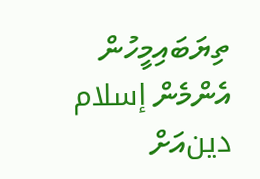ތިޔަބައިމީހުން އެންމެން إسلام دينއަށް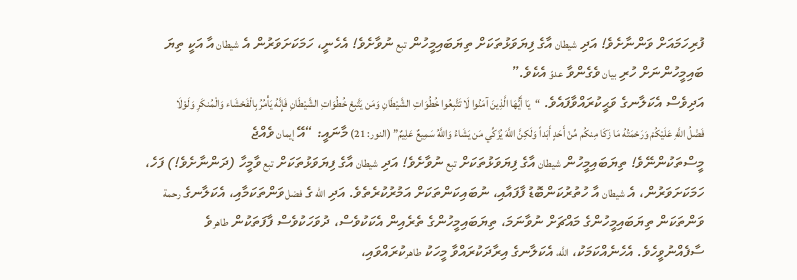ފުރިހަމައަށް ވަންނާށެވެ! އަދި شيطان އާގެ ފިޔަވަޅުތަކަށް ތިޔަބައިމީހުން تبع ނުވާށެވެ! އެހެނީ، ހަމަކަށަވަރުން އެ شيطان އާ އަކީ ތިޔަ ބައިމީހުންނަށް ހުރި بيان ވެގެންވާ عدوّ އެކެވެ.”
އަދިވެސް އެކަލާނގެ ވަޙީކުރައްވާފައެވެ. “يَا أَيُّهَا الَّذِينَ آمَنُوا لَا تَتَّبِعُوا خُطُوَاتِ الشَّيْطَانِ وَمَن يَتَّبِعْ خُطُوَاتِ الشَّيْطَانِ فَإِنَّهُ يَأْمُرُ بِالْفَحْشَاء وَالْمُنكَرِ وَلَوْلَا فَضْلُ اللَّهِ عَلَيْكُمْ وَرَحْمَتُهُ مَا زَكَا مِنكُم مِّنْ أَحَدٍ أَبَداً وَلَكِنَّ اللَّهَ يُزَكِّي مَن يَشَاءُ وَاللَّهُ سَمِيعٌ عَلِيمٌ” (النور: 21) މާނައީ: “އޭ إيمان ވެއްޖެ މީސްތަކުންނޭވެ! ތިޔަބައިމީހުން شيطان އާގެ ފިޔަވަޅުތަކަށް تبع ނުވާށެވެ! އަދި شيطان އާގެ ފިޔަވަޅުތަކަށް تبع ވާމީހާ (ދަންނާށެވެ!) ފަހެ، ހަމަކަށަވަރުން، އެ شيطان އާ ހުތުރުކަންބޮޑު ފާފައާއި، ނުބައިކަންތަކަށް އަމުރުކުރެތެވެ. އަދި اللّه ގެ فضلވަންތަކަމާއި، އެކަލާނގެ رحمة ވަންތަކަން ތިޔަބައިމީހުންގެ މައްޗަށް ނުވާނަމަ، ތިޔަބައިމީހުންގެ ތެރެއިން އެކަކުވެސް، ދުވަހަކުވެސް ފާފަތަކުން طاهرވެ ސާފެއްނުވީހެވެ. އެހެނެއްކަމަކު، اللَّه، އެކަލާނގެ އިރާދަކުރައްވާ މީހަކު طاهرކުރައްވައި،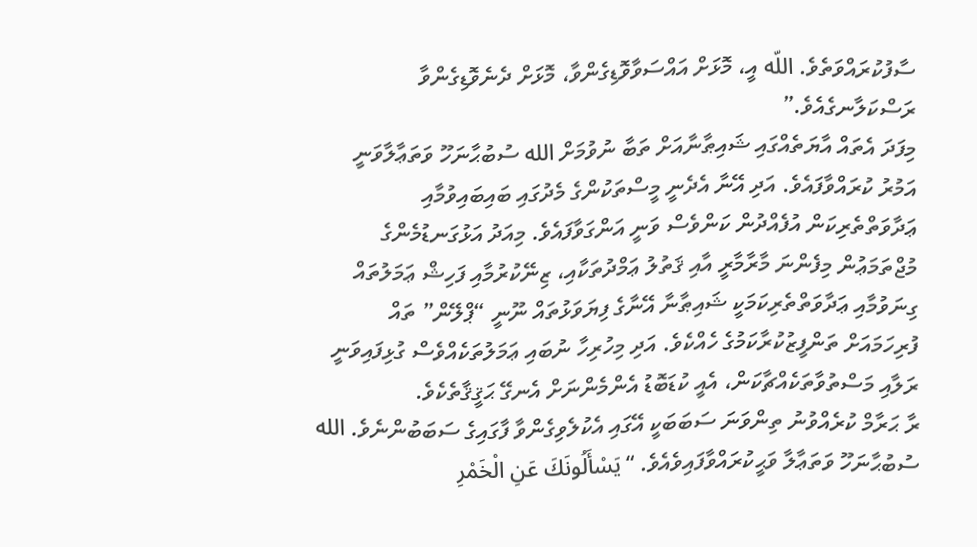ސާފުކުރައްވަތެވެ. اللّه އީ، މޮޅަށް އައްސަވާވޮޑިގެންވާ، މޮޅަށް ދެނެވޮޑިގެންވާ ރަސްކަލާނގެއެވެ.”
މިފަދަ އެތައް އާޔަތެއްގައި ޝައިޠާނާއަށް ތަބާ ނުވުމަށް الله ސުބުޙާނަހޫ ވަތަޢާލާވަނީ އަމުރު ކުރައްވާފައެވެ. އަދި އޭނާ އެދެނީ މީސްތަކުންގެ މެދުގައި ބައިބައިވުމާއި ޢަދާވަތްތެރިކަން އުފެއްދުން ކަންވެސް ވަނީ އަންގަވާފައެވެ. މިއަދު އަޅުގަނޑުމެންގެ މުޖްތަމަޢުން މިފެންނަ މާރާމާރީ އާއި ޤަތުލު ޢަމްދުތަކާއި، ޒިނޭކުރުމާއި ފަހިޝް ޢަމަލުތައް ގިނަވުމާއި ޢަދާވަތްތެރިކަމަކީ ޝައިޠާނާ އޭނާގެ ފިޔަވަޅުތައް ނޫނީ “ޕްލޭން” ތައް ފުރިހަމައަށް ތަންފީޒުކުރާކަމުގެ ހެއްކެވެ. އަދި މިހުރިހާ ނުބައި ޢަމަލުތަކެއްވެސް ގުޅިފައިވަނީ ރަލާއި މަސްތުވާތަކެއްޗާކަން، އެއީ ކުޑަބޮޑު އެންމެންނަށް އެނގޭ ޙަޤީޤާތެކެވެ.
ރާ ޙަރާމް ކުރެއްވުނު ތިންވަނަ ސަބަބަކީ އޭގައި އެކުލެވިގެންވާ ފާގައިގެ ސަބަބުންނެވެ. الله ސުބުޙާނަހޫ ވަތަޢާލާ ވަޙީކުރައްވާފައިވެއެވެ. “يَسْأَلُونَكَ عَنِ الْخَمْرِ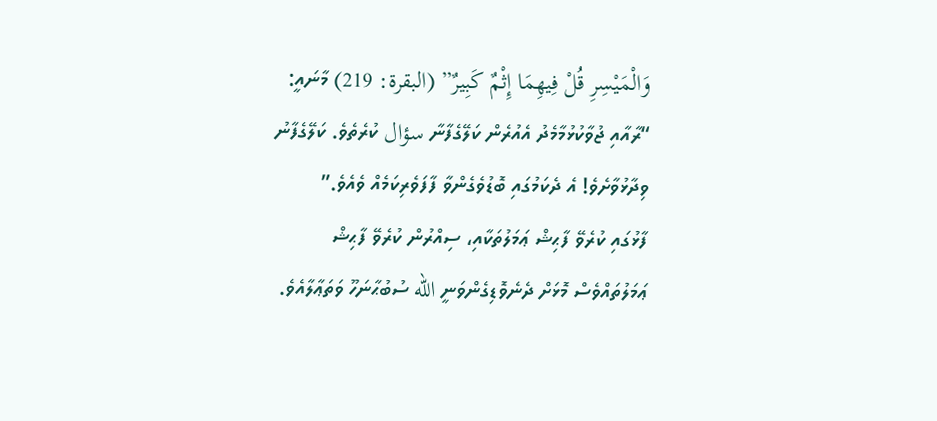وَالْمَيْسِرِ قُلْ فِيهِمَا إِثْمٌ كَبِيرٌ” (البقرة: 219) މާނައީ: “ރާއާއި ޖުވާކުޅުމާމެދު އެއުރެން ކަލޭގެފާނާ سؤال ކުރެތެވެ. ކަލޭގެފާނު ވިދާޅުވާށެވެ! އެ ދެކަމުގައި ބޮޑުވެގެންވާ ފާފަވެރިކަމެއް ވެއެވެ.”
ފާޅުގައި ކުރެވޭ ފާޙިޝް ޢަމަލުތަކާއި، ސިއްރުން ކުރެވޭ ފާޙިޝް ޢަމަލުތައްވެސް މޮޅަށް ދެނެވޮޑިގެންވަނީ الله ސުބުޙާނަހޫ ވަތަޢާލާއެވެ.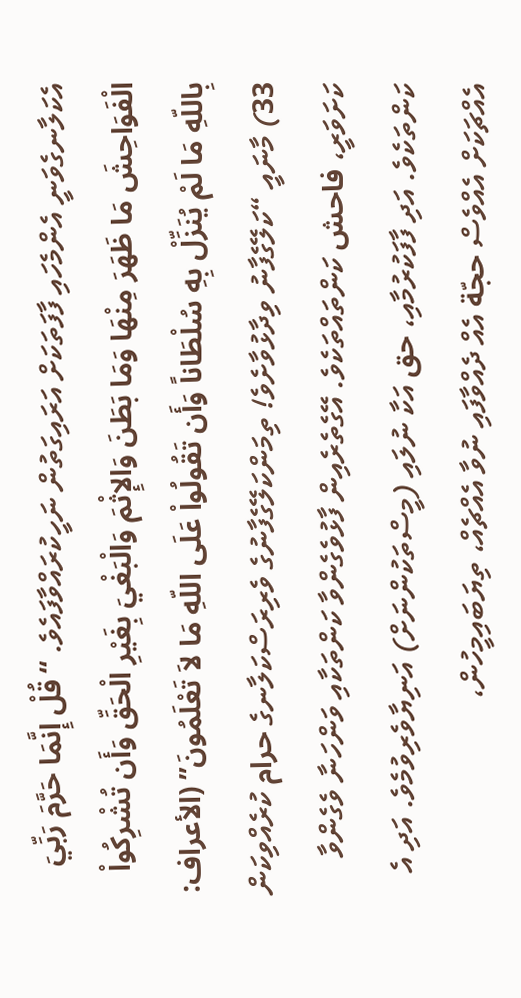އެކަލާނގެވަނީ އެންމެހައި ފާފަތަކަށް އަރައިގަތުން ނަހީކުރައްވާފައެވެ. “قُلْ إِنَّمَا حَرَّمَ رَبِّيَ الْفَوَاحِشَ مَا ظَهَرَ مِنْهَا وَمَا بَطَنَ وَالإِثْمَ وَالْبَغْيَ بِغَيْرِ الْحَقِّ وَأَن تُشْرِكُواْ بِاللّهِ مَا لَمْ يُنَزِّلْ بِهِ سُلْطَاناً وَأَن تَقُولُواْ عَلَى اللّهِ مَا لاَ تَعْلَمُونَ” (الأعراف: 33) މާނައީ “ކަލޭގެފާނު ވިދާޅުވާށެވެ! ތިމަންކަލޭގެފާނުގެ ވެރިރަސްކަލާނގެ حرام ކުރެއްވިކަން ކަށަވަރީ، فاحش ކަންތައްތަކެވެ. އޭގެތެރެއިން ފާޅުވެގެންވާ ކަންތަކާއި ވަންހަނާ ވެގެންވާ ކަންތަކެވެ. އަދި ފާފަކުރުމާއި، حق އަކާ ނުލައި (މީސްތަކުންނަށް) އަނިޔާވެރިވުމެވެ. އަދި އެ އެއްޗަކަށް އެއްވެސް حجّة އެއް ދެއްވާފައި ނުވާ އެއްޗެއް، ތިޔަބައިމީހުން،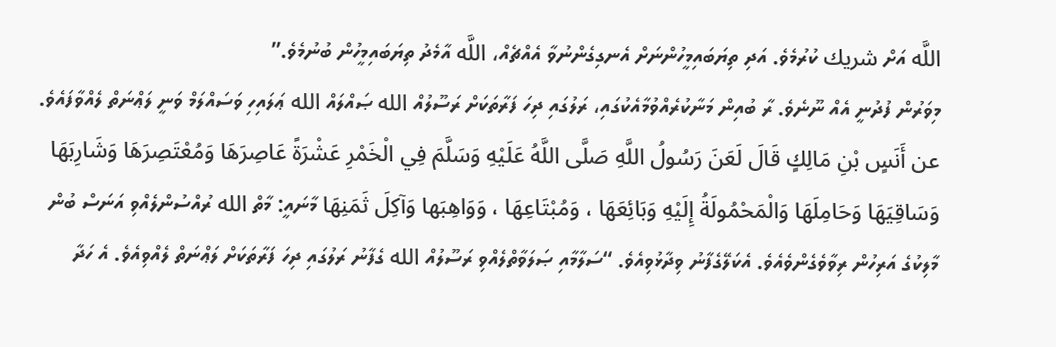اللَّه އަށް شريك ކުރުމެވެ. އަދި ތިޔަބައިމީހުންނަށް އެނގިގެންނުވާ އެއްޗެއް، اللَّه އާމެދު ތިޔަބައިމީހުން ބުނުމެވެ.”
މިވަރުން ފުދުނީ އެއް ނޫނެވެ. ރާ ބުއިން މަނާކުރެއްވުމާއެކުގައި، ރަލުގައި ދިހަ ފަރާތަކަށް ރަސޫލުއް الله ޞައްލައް الله ޢަލައިހި ވަސައްލަމް ވަނީ ލަޢްނަތް ލެއްވާފައެވެ.
عن أَنَسٍ بْنِ مَالِكٍ قَالَ لَعَنَ رَسُولُ اللَّهِ صَلَّى اللَّهُ عَلَيْهِ وَسَلَّمَ فِي الْخَمْرِ عَشْرَةً عَاصِرَهَا وَمُعْتَصِرَهَا وَشَارِبَهَا وَسَاقِيَهَا وَحَامِلَهَا وَالْمَحْمُولَةُ إِلَيْهِ وَبَائِعَهَا ، وَمُبْتَاعِهَا ، وَوَاهِبَها وَآكِلَ ثَمَنِهَا މާނައީ: މާތް الله ރުއްސުންލެއްވި އަނަސް ބުން މާލިކުގެ އަރިހުން ރިވާވެގެންވެއެވެ. އެކަލޭގެފާނު ވިދާޅުވިއެވެ. “ސަލާމާއި ޞަލަވާތްލެއްވި ރަސޫލުއް الله ގެފާނު ރަލުގައި ދިހަ ފަރާތަކަށް ލަޢްނަތް ލެއްވިއެވެ. އެ ހަދާ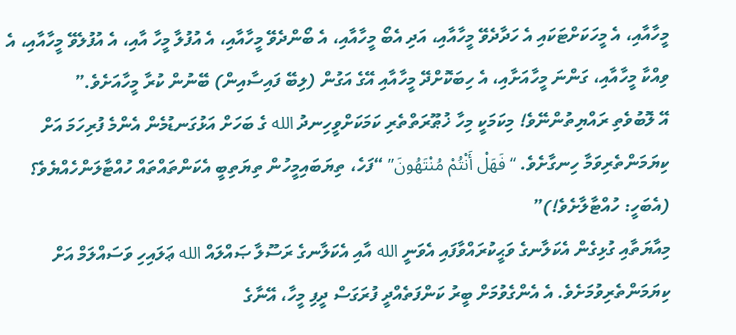މީހާއާއި، އެ މީހަކަށްޓަކައި އެ ހަދާދެވޭ މީހާއާއި، އަދި އެބޯ މީހާއާއި، އެ ބޯންދެވޭ މީހާއާއި، އެ އުފުލާ މީހާ އާއި، އެ އުފުލެވޭ މީހާއާއި، އެ ވިއްކާ މީހާއާއި، ގަންނަ މީހާއަށާއި، އެ ހިބަކޮށްދޭ މީހާއާއި އޭގެ އަގުން (ލިބޭ ފައިސާއިން) ބޭނުން ކުރާ މީހާއަށެވެ.”
އޭ ލޮބުވެތި ރައްޔިތުންނޭވެ! މިކަމަކީ މިހާ ޚުޠޫރަތްތެރި ކަމަކަށްވީހިނދު الله ގެ ބަހަށް އަޅުގަނޑުމެން އެންމެ ފުރިހަމަ އަށް ކިޔަމަންތެރިވަމާ ހިނގާށެވެ. “فَهَلْ أَنْتُمْ مُنْتَهُونَ” “ފަހެ، ތިޔަބައިމީހުން ތިޔަތިބީ އެކަންތައްތައް ހުއްޓާލަންހެއްޔެވެ؟ (އެބަހީ: ހުއްޓާލާށެވެ!)”
މިއާޔަތާއި ގުޅިގެން އެކަލާނގެ ވަޙީކުރައްވާފައި އެވަނީ الله އާއި އެކަލާނގެ ރަސޫލާ ޞައްލައް الله ޢަލައިހި ވަސައްލަމް އަށް ކިޔަމަންތެރިވުމަށެވެ. އެ އެންގެވުމަށް ބީރު ކަންފަތެއްދީ ފުރަގަސް ދީފި މީހާ، އޭނާގެ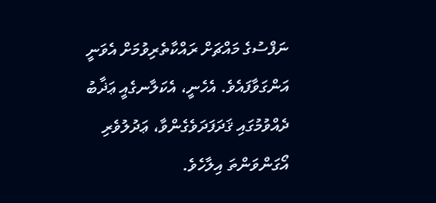ނަފްސުގެ މައްޗަށް ރައްކާތެރިވުމަށް އެވަނީ އަންގަވާފައެވެ. އެހެނީ، އެކަލާނގެއީ ޢަޛާބު ދެއްވުމުގައި ޤަދަފަދަވެގެންވާ، ޢަދުލުވެރި އޯގަންވަންތަ އިލާހެވެ.